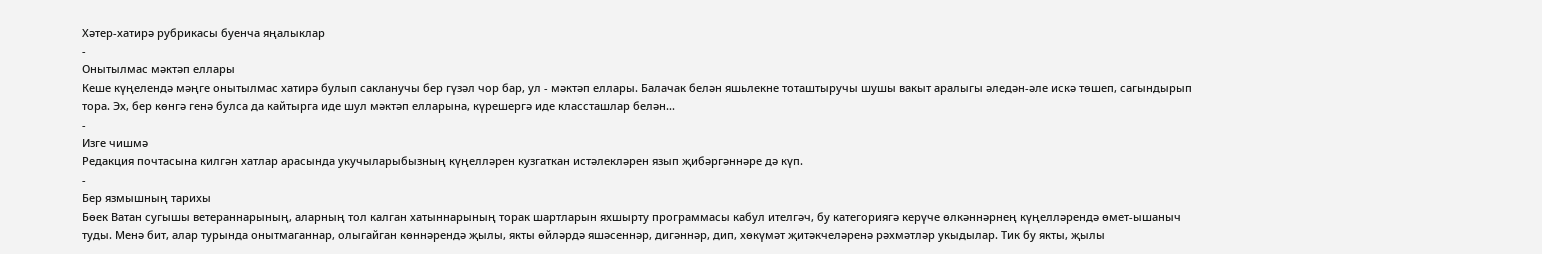Хәтер-хатирә рубрикасы буенча яңалыклар
-
Онытылмас мәктәп еллары
Кеше күңелендә мәңге онытылмас хатирә булып сакланучы бер гүзәл чор бар, ул - мәктәп еллары. Балачак белән яшьлекне тоташтыручы шушы вакыт аралыгы әледән-әле искә төшеп, сагындырып тора. Эх, бер көнгә генә булса да кайтырга иде шул мәктәп елларына, күрешергә иде классташлар белән...
-
Изге чишмә
Редакция почтасына килгән хатлар арасында укучыларыбызның күңелләрен кузгаткан истәлекләрен язып җибәргәннәре дә күп.
-
Бер язмышның тарихы
Бөек Ватан сугышы ветераннарының, аларның тол калган хатыннарының торак шартларын яхшырту программасы кабул ителгәч, бу категориягә керүче өлкәннәрнең күңелләрендә өмет-ышаныч туды. Менә бит, алар турында онытмаганнар, олыгайган көннәрендә җылы, якты өйләрдә яшәсеннәр, дигәннәр, дип, хөкүмәт җитәкчеләренә рәхмәтләр укыдылар. Тик бу якты, җылы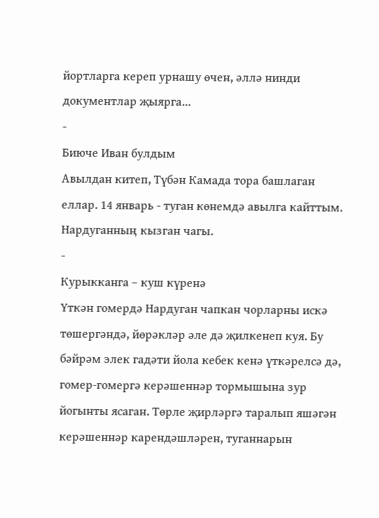йортларга кереп урнашу өчен, әллә нинди документлар җыярга...
-
Биюче Иван булдым
Авылдан китеп, Түбән Камада тора башлаган еллар. 14 январь - туган көнемдә авылга кайттым. Нардуганның кызган чагы.
-
Курыкканга – куш күренә
Үткән гомердә Нардуган чапкан чорларны искә төшергәндә, йөрәкләр әле дә җилкенеп куя. Бу бәйрәм элек гадәти йола кебек кенә үткәрелсә дә, гомер-гомергә керәшеннәр тормышына зур йогынты ясаган. Төрле җирләргә таралып яшәгән керәшеннәр карендәшләрен, туганнарын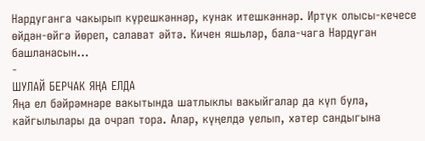Нардуганга чакырып күрешкәннәр, кунак итешкәннәр. Иртүк олысы-кечесе өйдән-өйгә йөреп, салават әйтә. Кичен яшьләр, бала-чага Нардуган башланасын...
-
ШУЛАЙ БЕРЧАК ЯҢА ЕЛДА
Яңа ел бәйрәмнәре вакытында шатлыклы вакыйгалар да күп була, кайгылылары да очрап тора. Алар, күңелдә уелып, хәтер сандыгына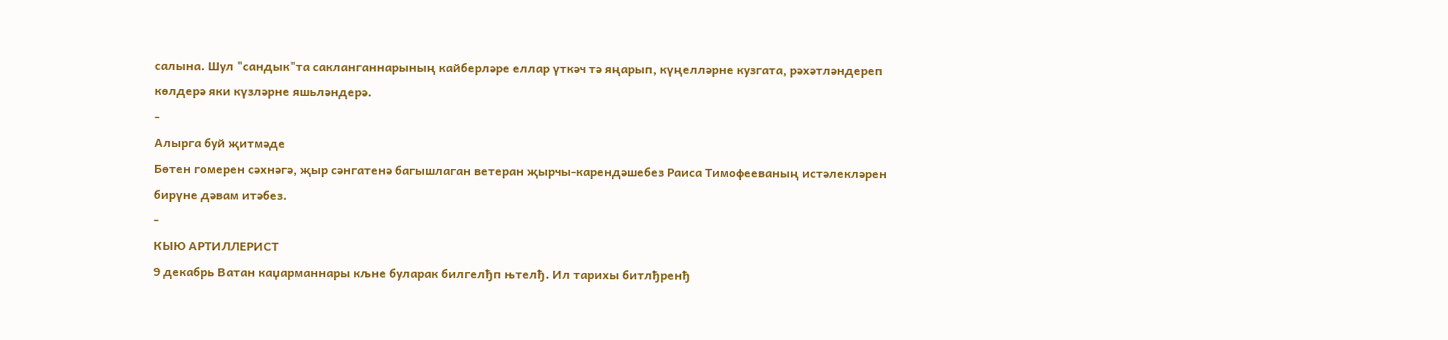салына. Шул "сандык"та сакланганнарының кайберләре еллар үткәч тә яңарып, күңелләрне кузгата, рәхәтләндереп көлдерә яки күзләрне яшьләндерә.
-
Алырга буй җитмәде
Бөтен гомерен сәхнәгә, җыр сәнгатенә багышлаган ветеран җырчы-карендәшебез Раиса Тимофееваның истәлекләрен бирүне дәвам итәбез.
-
КЫЮ АРТИЛЛЕРИСТ
9 декабрь Ватан каџарманнары кљне буларак билгелђп њтелђ. Ил тарихы битлђренђ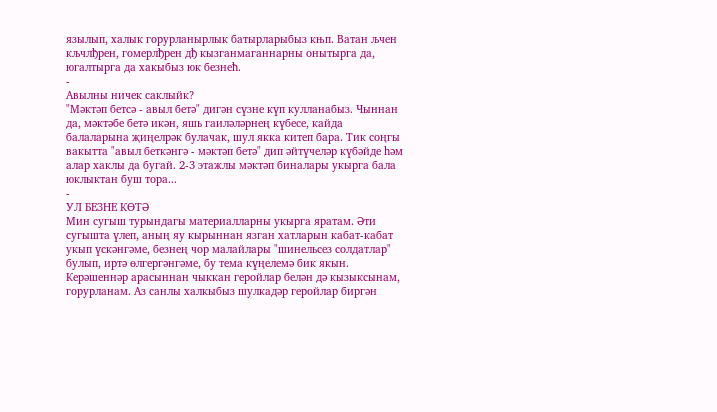язылып, халык горурланырлык батырларыбыз књп. Ватан љчен кљчлђрен, гомерлђрен дђ кызганмаганнарны онытырга да, югалтырга да хакыбыз юк безнећ.
-
Авылны ничек саклыйк?
"Мәктәп бетсә - авыл бетә" дигән сүзне күп кулланабыз. Чыннан да, мәктәбе бетә икән, яшь гаиләләрнең күбесе, кайда балаларына җиңелрәк булачак, шул якка китеп бара. Тик соңгы вакытта "авыл беткәнгә - мәктәп бетә" дип әйтүчеләр күбәйде һәм алар хаклы да бугай. 2-3 этажлы мәктәп биналары укырга бала юклыктан буш тора...
-
УЛ БЕЗНЕ КӨТӘ
Мин сугыш турындагы материалларны укырга яратам. Әти сугышта үлеп, аның яу кырыннан язган хатларын кабат-кабат укып үскәнгәме, безнең чор малайлары "шинельсез солдатлар" булып, иртә өлгергәнгәме, бу тема күңелемә бик якын. Керәшеннәр арасыннан чыккан геройлар белән дә кызыксынам, горурланам. Аз санлы халкыбыз шулкадәр геройлар биргән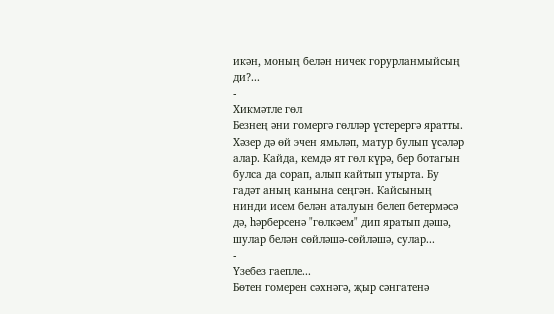икән, моның белән ничек горурланмыйсың ди?...
-
Хикмәтле гөл
Безнең әни гомергә гөлләр үстерергә яратты. Хәзер дә өй эчен ямьләп, матур булып үсәләр алар. Кайда, кемдә ят гөл күрә, бер ботагын булса да сорап, алып кайтып утырта. Бу гадәт аның канына сеңгән. Кайсының нинди исем белән аталуын белеп бетермәсә дә, һәрберсенә "гөлкәем" дип яратып дәшә, шулар белән сөйләшә-сөйләшә, сулар...
-
Үзебез гаепле...
Бөтен гомерен сәхнәгә, җыр сәнгатенә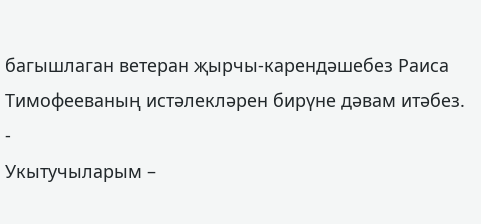багышлаган ветеран җырчы-карендәшебез Раиса Тимофееваның истәлекләрен бирүне дәвам итәбез.
-
Укытучыларым –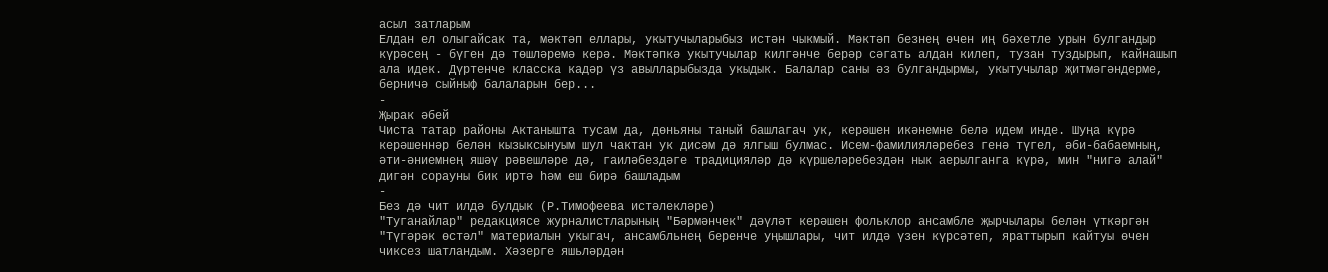асыл затларым
Елдан ел олыгайсак та, мәктәп еллары, укытучыларыбыз истән чыкмый. Мәктәп безнең өчен иң бәхетле урын булгандыр күрәсең - бүген дә төшләремә керә. Мәктәпкә укытучылар килгәнче берәр сәгать алдан килеп, тузан туздырып, кайнашып ала идек. Дүртенче класска кадәр үз авылларыбызда укыдык. Балалар саны әз булгандырмы, укытучылар җитмәгәндерме, берничә сыйныф балаларын бер...
-
Җырак әбей
Чиста татар районы Актанышта тусам да, дөньяны таный башлагач ук, керәшен икәнемне белә идем инде. Шуңа күрә керәшеннәр белән кызыксынуым шул чактан ук дисәм дә ялгыш булмас. Исем-фамилияләребез генә түгел, әби-бабаемның, әти-әниемнең яшәү рәвешләре дә, гаиләбездәге традицияләр дә күршеләребездән нык аерылганга күрә, мин "нигә алай" дигән сорауны бик иртә һәм еш бирә башладым
-
Без дә чит илдә булдык (Р.Тимофеева истәлекләре)
"Туганайлар" редакциясе журналистларының "Бәрмәнчек" дәүләт керәшен фольклор ансамбле җырчылары белән үткәргән "Түгәрәк өстәл" материалын укыгач, ансамбльнең беренче уңышлары, чит илдә үзен күрсәтеп, яраттырып кайтуы өчен чиксез шатландым. Хәзерге яшьләрдән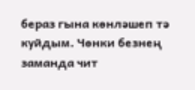бераз гына көнләшеп тә куйдым. Чөнки безнең заманда чит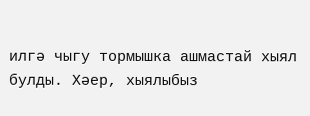илгә чыгу тормышка ашмастай хыял булды. Хәер, хыялыбыз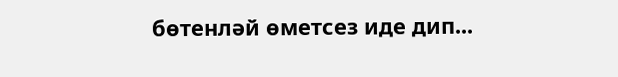бөтенләй өметсез иде дип...